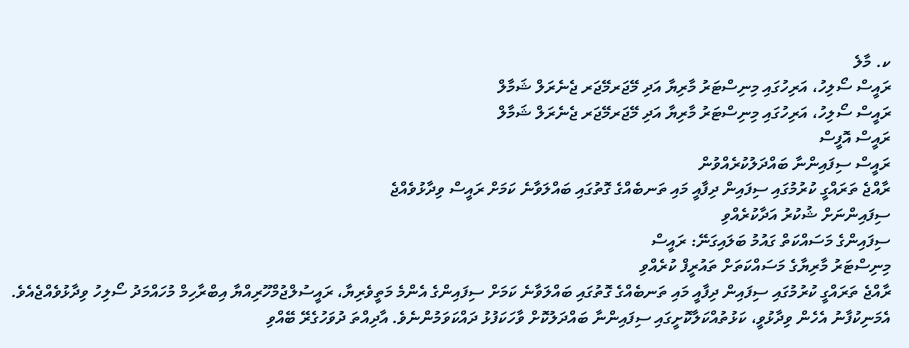ކ. މާލެ
ރައީސް ސޯލިހު، އަރިހުގައި މިނިސްޓަރު މާރިޔާ އަދި މޭޖަރމޭޖަރ ޖެނެރަލް ޝަމާލް
ރައީސް ސޯލިހު، އަރިހުގައި މިނިސްޓަރު މާރިޔާ އަދި މޭޖަރމޭޖަރ ޖެނެރަލް ޝަމާލް
ރައީސް އޮފީސް
ރައީސް ސިފައިންނާ ބައްދަލުކުރެއްވުން
ރާއްޖެ ތަރައްގީ ކުރުމުގައި ސިފައިން ދިފާއީ މައި ތަނބެއްގެ ގޮތުގައި ބައްލަވާނެ ކަމަށް ރައީސް ވިދާޅުވެއްޖެ
ސިފައިންނަށް ޝުކުރު އަދާކުރެއްވި
ސިފައިންގެ މަސައްކަތް ގައުމު ބަލައިގަނޭ: ރައީސް
މިނިސްޓަރު މާރިޔާގެ މަސައްކަތަށް ތައުރީފް ކުރެއްވި
ރާއްޖެ ތަރައްގީ ކުރުމުގައި ސިފައިން ދިފާއީ މައި ތަނބެއްގެ ގޮތުގައި ބައްލަވާނެ ކަމަށް ސިފައިންގެ އެންމެ މަތީވެރިޔާ، ރައީސުލްޖުމްހޫރިއްޔާ އިބްރާހިމް މުހައްމަދު ސޯލިހު ވިދާޅުވެއްޖެއެވެ.
އެމަނިކުފާނު އެހެން ވިދާޅުވީ، ކަޅުތުއްކަލާކޮށީގައި ސިފައިންނާ ބައްދަލުކޮށް ވާހަކަފުޅު ދައްކަވަމުންނެވެ. އާދިއްތަ ދުވަހުގެރޭ ބޭއްވި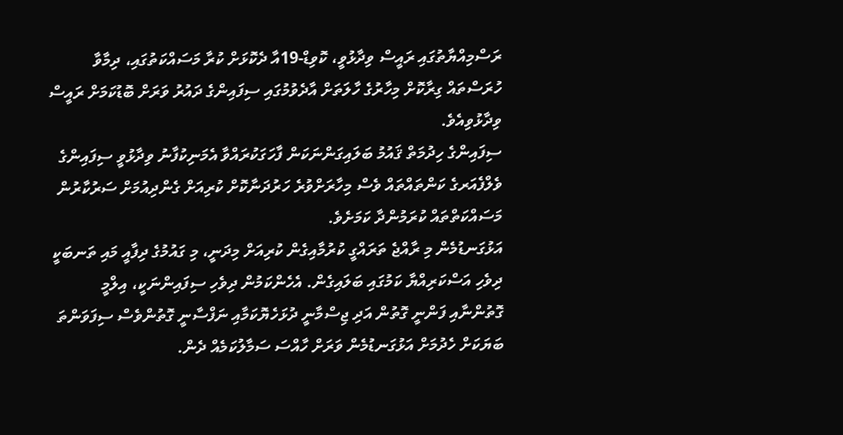ރަސްމިއްޔާތުގައި ރައީސް ވިދާޅުވީ، ކޮވިޑް-19އާ ދެކޮޅަށް ކުރާ މަސައްކަތުގައި، ދިމާވާ ހުރަސްތައް ގިރާކޮށް މިހާރުގެ ހާލަތަށް އާދެވުމުގައި ސިފައިންގެ ދައުރު ވަރަށް ބޮޑުކަމަށް ރައީސް ވިދާޅުވިއެވެ.
ސިފައިންގެ ހިދުމަތް ޤައުމު ބަލައިގަންނަކަން ފާހަގަކުރައްވާ އެމަނިކުފާނު ވިދާޅުވީ ސިފައިންގެ ވެލްފެއަރގެ ކަންތައްތައް ވެސް މިހާރަށްވުރެ ހަރުދަނާކޮށް ކުރިއަށް ގެންދިއުމަށް ސަރުކާރުން މަސައްކަތްތައް ކުރަމުންދާ ކަމަށެވެ.
އަޅުގަނޑުމެން މި ރާއްޖެ ތަރައްގީ ކުރުމާއިގެން ކުރިއަށް މިދަނީ، މި ގައުމުގެ ދިފާއީ މައި ތަނބަކީ ދިވެހި އަސްކަރިއްޔާ ކަމުގައި ބަލައިގެން. އެހެންކަމުން ދިވެހި ސިފައިންނަކީ، އިލްމީ ގޮތުންނާއި ފަންނީ ގޮތުން އަދި ޖިސްމާނީ ދުޅަހެޔޮކަމާއި ނަފްސާނީ ގޮތުންވެސް ސިފަވަންތަ ބަޔަކަށް ހެދުމަށް އަޅުގަނޑުމެން ވަރަށް ހާއްސަ ސަމާލުކަމެއް ދެން.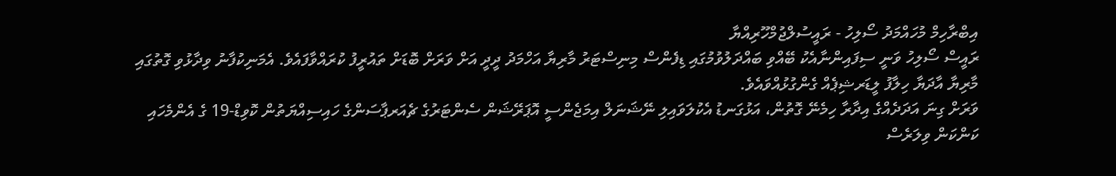އިބްރާހިމް މުހައްމަދު ސޯލިހު - ރައީސުލްޖުމްހޫރިއްޔާ
ރައީސް ސޯލިހު ވަނީ ސިފައިންނާއެކު ބޭއްވި ބައްދަލުވުމުގައި ޑިފެންސް މިނިސްޓަރު މާރިޔާ އަހްމަދު ދީދީ އަށް ވަރަށް ބޮޑަށް ތައުރީފު ކުރައްވާފައެވެ. އެމަނިކުފާނު ވިދާޅުވި ގޮތުގައި މާރިޔާ އާދަޔާ ހިލާފު ލީޑަރޝިޕެއް ގެންގުޅުއްވައެވެ.
ވަރަށް ގިނަ އަދަދެއްގެ އިދާރާ ހިމެނޭ ގޮތުން، އަޅުގަނޑު އެކުލަވައިލި ނޭޝަނަލް އިމަޖެންސީ އޮޕަރޭޝަން ސެންޓަރުގެ ޗެއަރޕާސަންގެ ހައިސިއްޔަތުން ކޮވިޑް-19 ގެ އެންމެހައި ކަންކަން ވިލަރެސް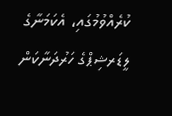ކުރެއްވުމުގައި، އެކަމަނާގެ ލީޑަރޝިޕްގެ ހަރުދަނާކަން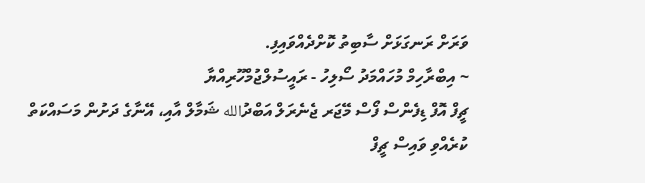ވަރަށް ރަނގަޅަށް ސާބިތު ކޮށްދެއްވައިފި.
~ އިބްރާހިމް މުހައްމަދު ސޯލިހު - ރައީސުލްޖުމްހޫރިއްޔާ
ޗީފް އޮފް ޑިފެންސް ފޯސް މޭޖަރ ޖެނެރަލް އަބްދުالله ޝަމާލް އާއި، އޭނާގެ ދަށުން މަސައްކަތް ކުރެއްވި ވައިސް ޗީފް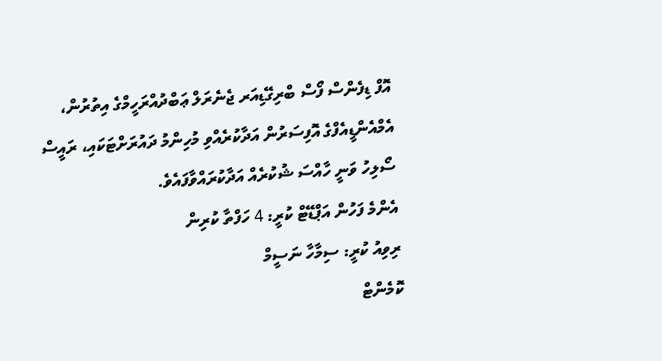އޮފް ޑިފެންސް ފޯސް ބްރިގޭޑިއަރ ޖެނެރަލް ޢަބްދުއްރަހީމްގެ އިތުރުން، އެމްއެންޑީއެފްގެ އޮފިސަރުން އަދާކުރެއްވި މުހިންމު ދައުރަށްޓަކައި، ރައީސް ސޯލިހު ވަނީ ހާއްސަ ޝުކުރެއް އަދާކުރައްވާފައެވެ.
އެންމެ ފަހުން އަޕްޑޭޓް ކުރީ: 4 ހަފްތާ ކުރިން
ރިވިއު ކުރީ: ސިމާހާ ނަސީމް
ކޮމެންޓް